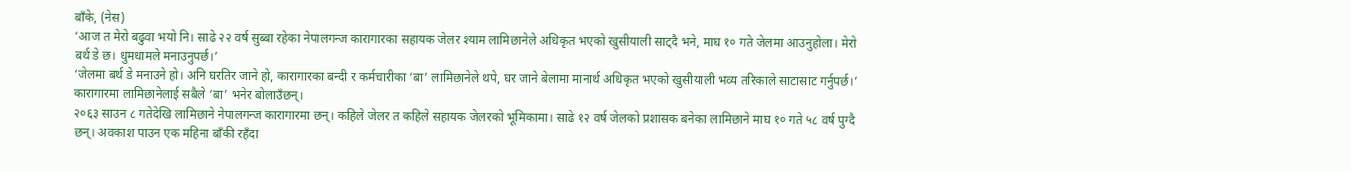बाँके, (नेस)
‘आज त मेरो बढुवा भयो नि। साढे २२ वर्ष सुब्बा रहेका नेपालगन्ज कारागारका सहायक जेलर श्याम लामिछानेले अधिकृत भएको खुसीयाली साट्दै भने, माघ १० गते जेलमा आउनुहोला। मेरो बर्थ डे छ। धुमधामले मनाउनुपर्छ।’
‘जेलमा बर्थ डे मनाउने हो। अनि घरतिर जाने हो, कारागारका बन्दी र कर्मचारीका ‘बा’ लामिछानेले थपे, घर जाने बेलामा मानार्थ अधिकृत भएको खुसीयाली भव्य तरिकाले साटासाट गर्नुपर्छ।’ कारागारमा लामिछानेलाई सबैले ‘बा’ भनेर बोलाउँछन्।
२०६३ साउन ८ गतेदेखि लामिछाने नेपालगन्ज कारागारमा छन्। कहिले जेलर त कहिले सहायक जेलरको भूमिकामा। साढे १२ वर्ष जेलको प्रशासक बनेका लामिछाने माघ १० गते ५८ वर्ष पुग्दै छन्। अवकाश पाउन एक महिना बाँकी रहँदा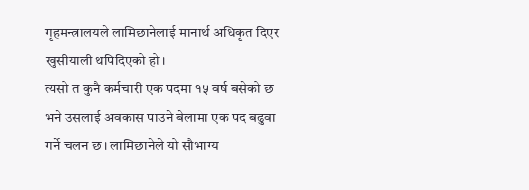गृहमन्त्रालयले लामिछानेलाई मानार्थ अधिकृत दिएर खुसीयाली थपिदिएको हो।
त्यसो त कुनै कर्मचारी एक पदमा १५ वर्ष बसेको छ भने उसलाई अवकास पाउने बेलामा एक पद बढुवा गर्ने चलन छ। लामिछानेले यो सौभाग्य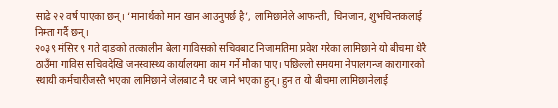साढे २२ वर्ष पाएका छन्। ‘मानार्थको मान खान आउनुपर्छ है’, लामिछानेले आफन्ती, चिनजान, शुभचिन्तकलाई निम्ता गर्दै छन्।
२०३९ मंसिर ९ गते दाङको तत्कालीन बेला गाविसको सचिवबाट निजामतिमा प्रवेश गरेका लामिछाने यो बीचमा धेरै ठाउँमा गाविस सचिवदेखि जनस्वास्थ्य कार्यालयमा काम गर्ने मौका पाए। पछिल्लो समयमा नेपालगन्ज कारागारको स्थायी कर्मचारीजस्तै भएका लामिछाने जेलबाट नै घर जाने भएका हुन्। हुन त यो बीचमा लामिछानेलाई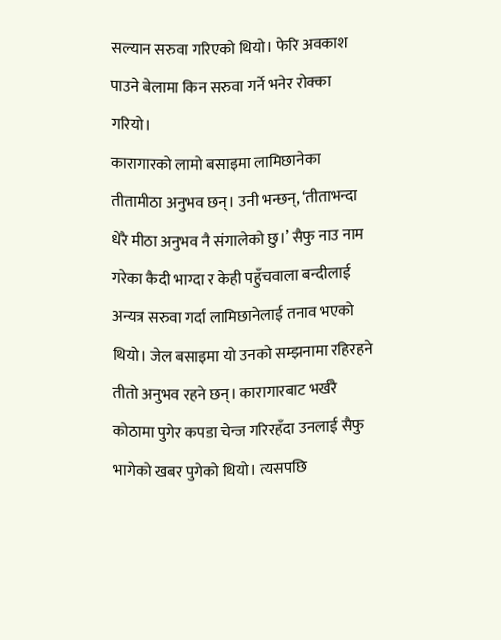सल्यान सरुवा गरिएको थियो। फेरि अवकाश पाउने बेलामा किन सरुवा गर्ने भनेर रोक्का गरियो।
कारागारको लामो बसाइमा लामिछानेका तीतामीठा अनुभव छन्। उनी भन्छन्, ‘तीताभन्दा धेरै मीठा अनुभव नै संगालेको छु।’ सैफु नाउ नाम गरेका कैदी भाग्दा र केही पहुँचवाला बन्दीलाई अन्यत्र सरुवा गर्दा लामिछानेलाई तनाव भएको थियो। जेल बसाइमा यो उनको सम्झनामा रहिरहने तीतो अनुभव रहने छन्। कारागारबाट भर्खरै कोठामा पुगेर कपडा चेन्ज गरिरहँदा उनलाई सैफु भागेको खबर पुगेको थियो। त्यसपछि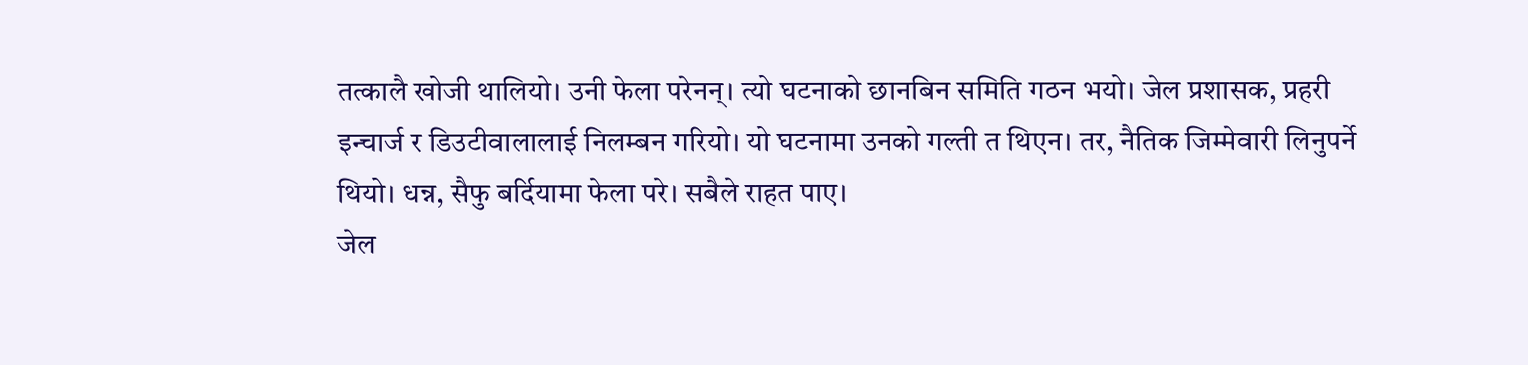तत्कालै खोजी थालियो। उनी फेला परेनन्। त्यो घटनाको छानबिन समिति गठन भयो। जेल प्रशासक, प्रहरी इन्चार्ज र डिउटीवालालाई निलम्बन गरियो। यो घटनामा उनको गल्ती त थिएन। तर, नैतिक जिम्मेवारी लिनुपर्ने थियो। धन्न, सैफु बर्दियामा फेला परे। सबैले राहत पाए।
जेल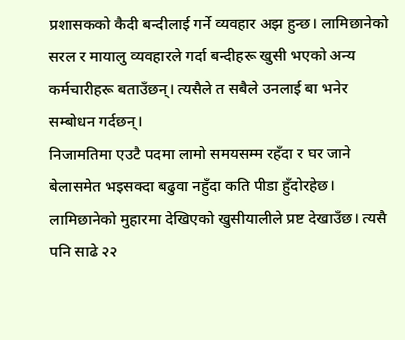प्रशासकको कैदी बन्दीलाई गर्ने व्यवहार अझ हुन्छ। लामिछानेको सरल र मायालु व्यवहारले गर्दा बन्दीहरू खुसी भएको अन्य कर्मचारीहरू बताउँछन्। त्यसैले त सबैले उनलाई बा भनेर सम्बोधन गर्दछन्।
निजामतिमा एउटै पदमा लामो समयसम्म रहँदा र घर जाने बेलासमेत भइसक्दा बढुवा नहुँदा कति पीडा हुँदोरहेछ। लामिछानेको मुहारमा देखिएको खुसीयालीले प्रष्ट देखाउँछ। त्यसै पनि साढे २२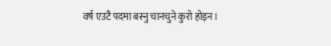वर्ष एउटै पदमा बस्नु चानचुने कुरो होइन।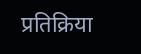प्रतिक्रिया